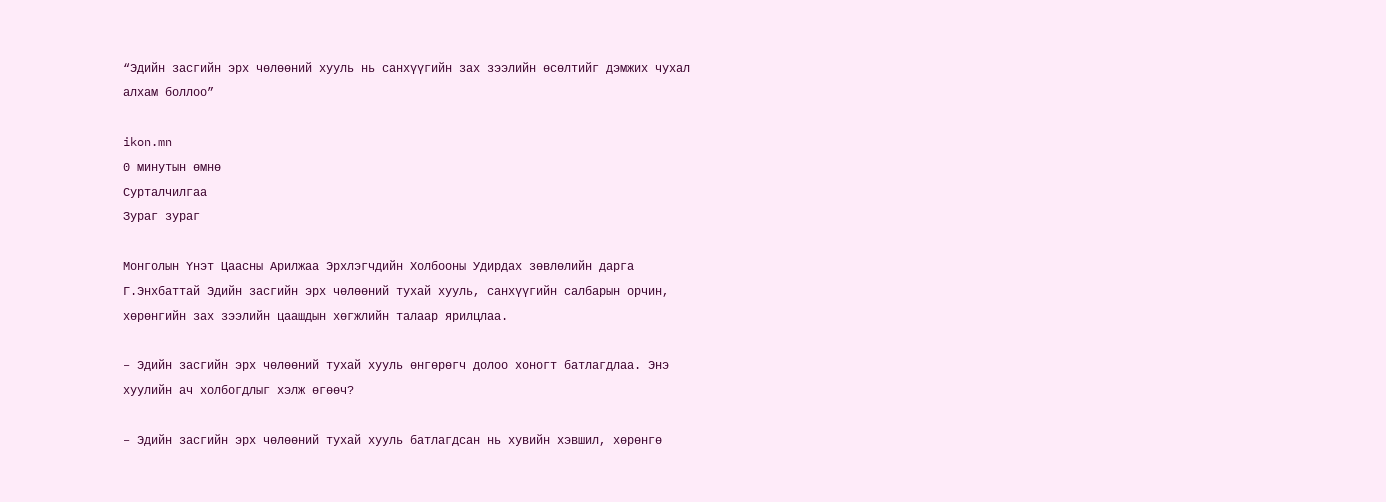“Эдийн засгийн эрх чөлөөний хууль нь санхүүгийн зах зээлийн өсөлтийг дэмжих чухал алхам боллоо”

ikon.mn
0 минутын өмнө
Сурталчилгаа
Зураг зураг

Монголын Үнэт Цаасны Арилжаа Эрхлэгчдийн Холбооны Удирдах зөвлөлийн дарга Г.Энхбаттай Эдийн засгийн эрх чөлөөний тухай хууль, санхүүгийн салбарын орчин, хөрөнгийн зах зээлийн цаашдын хөгжлийн талаар ярилцлаа.

– Эдийн засгийн эрх чөлөөний тухай хууль өнгөрөгч долоо хоногт батлагдлаа. Энэ хуулийн ач холбогдлыг хэлж өгөөч?

– Эдийн засгийн эрх чөлөөний тухай хууль батлагдсан нь хувийн хэвшил, хөрөнгө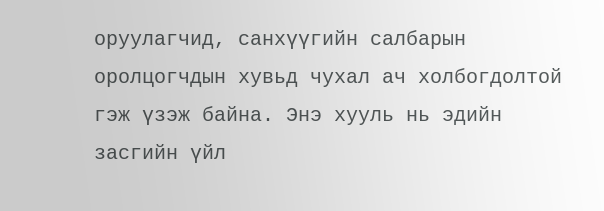оруулагчид, санхүүгийн салбарын оролцогчдын хувьд чухал ач холбогдолтой гэж үзэж байна. Энэ хууль нь эдийн засгийн үйл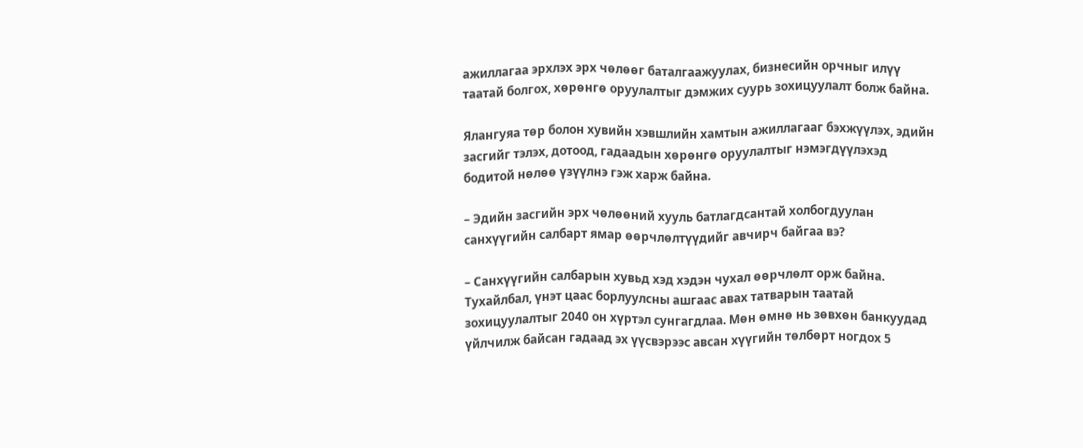ажиллагаа эрхлэх эрх чөлөөг баталгаажуулах, бизнесийн орчныг илүү таатай болгох, хөрөнгө оруулалтыг дэмжих суурь зохицуулалт болж байна.

Ялангуяа төр болон хувийн хэвшлийн хамтын ажиллагааг бэхжүүлэх, эдийн засгийг тэлэх, дотоод, гадаадын хөрөнгө оруулалтыг нэмэгдүүлэхэд бодитой нөлөө үзүүлнэ гэж харж байна.

– Эдийн засгийн эрх чөлөөний хууль батлагдсантай холбогдуулан санхүүгийн салбарт ямар өөрчлөлтүүдийг авчирч байгаа вэ?

– Санхүүгийн салбарын хувьд хэд хэдэн чухал өөрчлөлт орж байна. Тухайлбал, үнэт цаас борлуулсны ашгаас авах татварын таатай зохицуулалтыг 2040 он хүртэл сунгагдлаа. Мөн өмнө нь зөвхөн банкуудад үйлчилж байсан гадаад эх үүсвэрээс авсан хүүгийн төлбөрт ногдох 5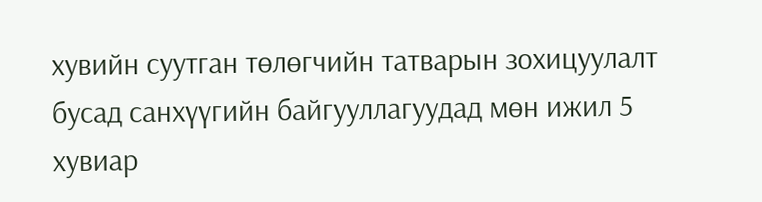хувийн суутган төлөгчийн татварын зохицуулалт бусад санхүүгийн байгууллагуудад мөн ижил 5 хувиар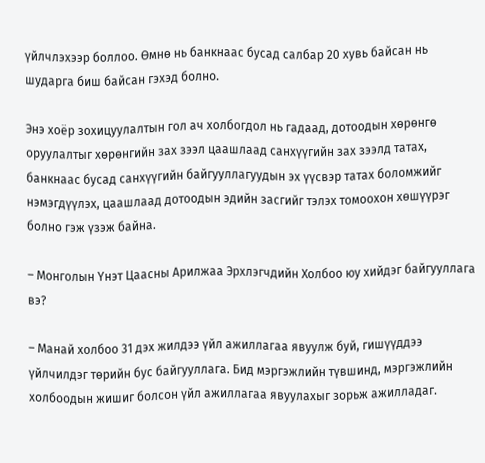үйлчлэхээр боллоо. Өмнө нь банкнаас бусад салбар 20 хувь байсан нь шударга биш байсан гэхэд болно.

Энэ хоёр зохицуулалтын гол ач холбогдол нь гадаад, дотоодын хөрөнгө оруулалтыг хөрөнгийн зах зээл цаашлаад санхүүгийн зах зээлд татах, банкнаас бусад санхүүгийн байгууллагуудын эх үүсвэр татах боломжийг нэмэгдүүлэх, цаашлаад дотоодын эдийн засгийг тэлэх томоохон хөшүүрэг болно гэж үзэж байна.

– Монголын Үнэт Цаасны Арилжаа Эрхлэгчдийн Холбоо юу хийдэг байгууллага вэ?

– Манай холбоо 31 дэх жилдээ үйл ажиллагаа явуулж буй, гишүүддээ үйлчилдэг төрийн бус байгууллага. Бид мэргэжлийн түвшинд, мэргэжлийн холбоодын жишиг болсон үйл ажиллагаа явуулахыг зорьж ажилладаг.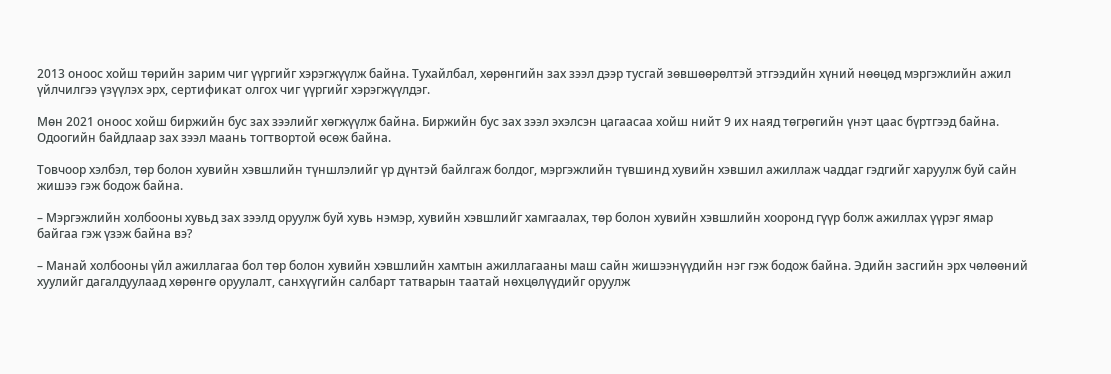2013 оноос хойш төрийн зарим чиг үүргийг хэрэгжүүлж байна. Тухайлбал, хөрөнгийн зах зээл дээр тусгай зөвшөөрөлтэй этгээдийн хүний нөөцөд мэргэжлийн ажил үйлчилгээ үзүүлэх эрх, сертификат олгох чиг үүргийг хэрэгжүүлдэг.

Мөн 2021 оноос хойш биржийн бус зах зээлийг хөгжүүлж байна. Биржийн бус зах зээл эхэлсэн цагаасаа хойш нийт 9 их наяд төгрөгийн үнэт цаас бүртгээд байна. Одоогийн байдлаар зах зээл маань тогтвортой өсөж байна.

Товчоор хэлбэл, төр болон хувийн хэвшлийн түншлэлийг үр дүнтэй байлгаж болдог, мэргэжлийн түвшинд хувийн хэвшил ажиллаж чаддаг гэдгийг харуулж буй сайн жишээ гэж бодож байна.

– Мэргэжлийн холбооны хувьд зах зээлд оруулж буй хувь нэмэр, хувийн хэвшлийг хамгаалах, төр болон хувийн хэвшлийн хооронд гүүр болж ажиллах үүрэг ямар байгаа гэж үзэж байна вэ?

– Манай холбооны үйл ажиллагаа бол төр болон хувийн хэвшлийн хамтын ажиллагааны маш сайн жишээнүүдийн нэг гэж бодож байна. Эдийн засгийн эрх чөлөөний хуулийг дагалдуулаад хөрөнгө оруулалт, санхүүгийн салбарт татварын таатай нөхцөлүүдийг оруулж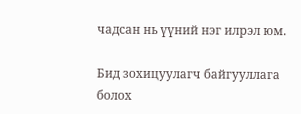чадсан нь үүний нэг илрэл юм.

Бид зохицуулагч байгууллага болох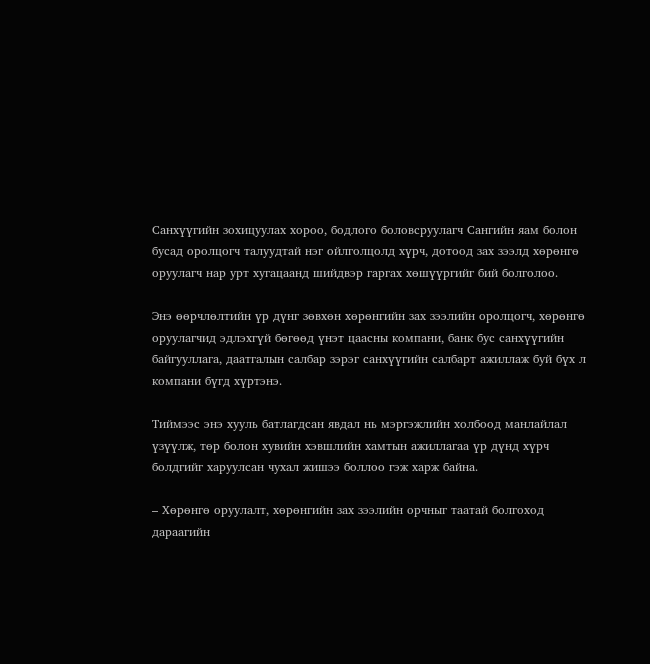Санхүүгийн зохицуулах хороо, бодлого боловсруулагч Сангийн яам болон бусад оролцогч талуудтай нэг ойлголцолд хүрч, дотоод зах зээлд хөрөнгө оруулагч нар урт хугацаанд шийдвэр гаргах хөшүүргийг бий болголоо.

Энэ өөрчлөлтийн үр дүнг зөвхөн хөрөнгийн зах зээлийн оролцогч, хөрөнгө оруулагчид эдлэхгүй бөгөөд үнэт цаасны компани, банк бус санхүүгийн байгууллага, даатгалын салбар зэрэг санхүүгийн салбарт ажиллаж буй бүх л компани бүгд хүртэнэ.

Тиймээс энэ хууль батлагдсан явдал нь мэргэжлийн холбоод манлайлал үзүүлж, төр болон хувийн хэвшлийн хамтын ажиллагаа үр дүнд хүрч болдгийг харуулсан чухал жишээ боллоо гэж харж байна.

– Хөрөнгө оруулалт, хөрөнгийн зах зээлийн орчныг таатай болгоход дараагийн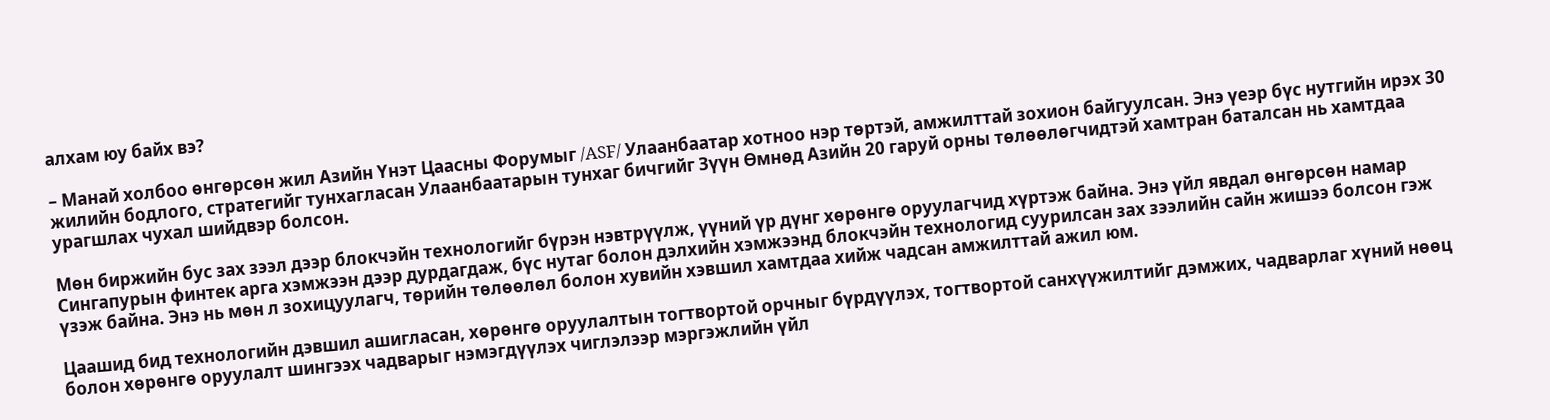алхам юу байх вэ?

– Манай холбоо өнгөрсөн жил Азийн Үнэт Цаасны Форумыг /ASF/ Улаанбаатар хотноо нэр төртэй, амжилттай зохион байгуулсан. Энэ үеэр бүс нутгийн ирэх 30 жилийн бодлого, стратегийг тунхагласан Улаанбаатарын тунхаг бичгийг Зүүн Өмнөд Азийн 20 гаруй орны төлөөлөгчидтэй хамтран баталсан нь хамтдаа урагшлах чухал шийдвэр болсон.

Мөн биржийн бус зах зээл дээр блокчэйн технологийг бүрэн нэвтрүүлж, үүний үр дүнг хөрөнгө оруулагчид хүртэж байна. Энэ үйл явдал өнгөрсөн намар Сингапурын финтек арга хэмжээн дээр дурдагдаж, бүс нутаг болон дэлхийн хэмжээнд блокчэйн технологид суурилсан зах зээлийн сайн жишээ болсон гэж үзэж байна. Энэ нь мөн л зохицуулагч, төрийн төлөөлөл болон хувийн хэвшил хамтдаа хийж чадсан амжилттай ажил юм.

Цаашид бид технологийн дэвшил ашигласан, хөрөнгө оруулалтын тогтвортой орчныг бүрдүүлэх, тогтвортой санхүүжилтийг дэмжих, чадварлаг хүний нөөц болон хөрөнгө оруулалт шингээх чадварыг нэмэгдүүлэх чиглэлээр мэргэжлийн үйл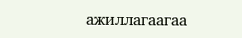ажиллагаагаа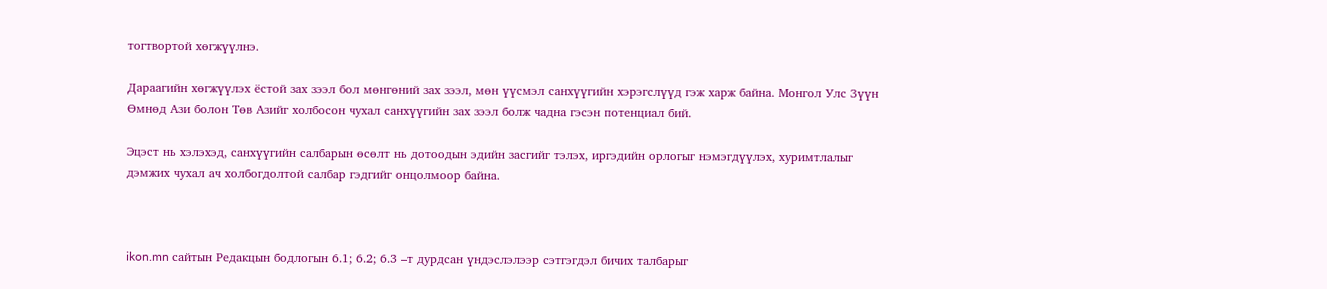тогтвортой хөгжүүлнэ.

Дараагийн хөгжүүлэх ёстой зах зээл бол мөнгөний зах зээл, мөн үүсмэл санхүүгийн хэрэгслүүд гэж харж байна. Монгол Улс Зүүн Өмнөд Ази болон Төв Азийг холбосон чухал санхүүгийн зах зээл болж чадна гэсэн потенциал бий.

Эцэст нь хэлэхэд, санхүүгийн салбарын өсөлт нь дотоодын эдийн засгийг тэлэх, иргэдийн орлогыг нэмэгдүүлэх, хуримтлалыг дэмжих чухал ач холбогдолтой салбар гэдгийг онцолмоор байна.



ikon.mn сайтын Редакцын бодлогын 6.1; 6.2; 6.3 –т дурдсан үндэслэлээр сэтгэгдэл бичих талбарыг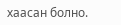хаасан болно.